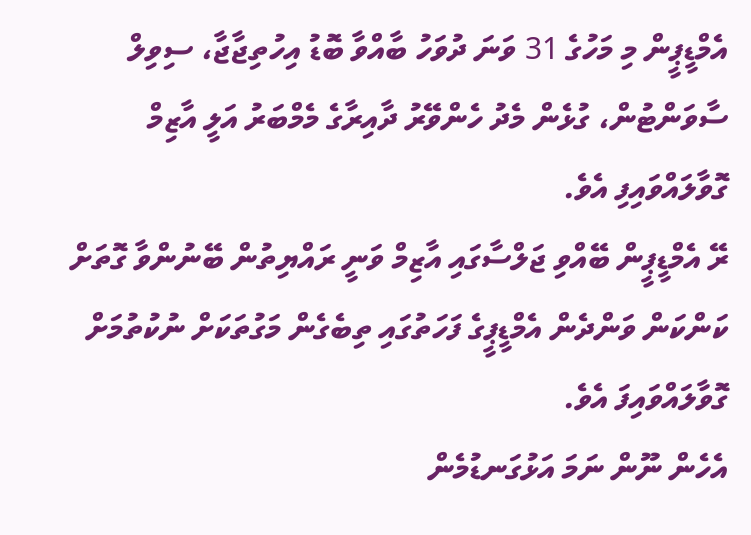އެމްޑީޕީން މި މަހުގެ 31 ވަނަ ދުވަހު ބާއްވާ ބޮޑު އިހުތިޖާޖާ، ސިވިލް ސާވަންޓުން، ގުޅެން މެދު ހެންވޭރު ދާއިރާގެ މެމްބަރު އަލީ އާޒިމް ގޮވާލައްވައިފި އެވެ.
ރޭ އެމްޑީޕީން ބޭއްވި ޖަލްސާގައި އާޒިމް ވަނީ ރައްޔިތުން ބޭނުންވާ ގޮތަށް ކަންކަން ވަންދެން އެމްޑީޕީގެ ފަހަތުގައި ތިބެގެން މަގުތަކަށް ނުކުތުމަށް ގޮވާލައްވައިފަ އެވެ.
އެހެން ނޫން ނަމަ އަޅުގަނޑުމެން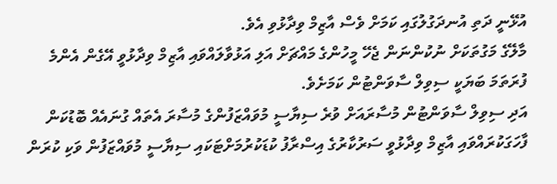އުޅޭނީ ދަތި އުނދަގުލުގައި ކަމަށް ވެސް އާޒިމް ވިދާޅުވި އެވެ.
މާލޭގެ މަގުތަކަށް ނުކުންނަން ޖެހޭ މީހުންގެ މައްޗަށް އަލި އަޅުވާލައްވައި އާޒިމް ވިދާޅުވީ އޭގެން އެންމެ ފުރަތަމަ ބަޔަކީ ސިވިލް ސާވަންޓުން ކަމަށެވެ.
އަދި ސިވިލް ސާވަންޓުން މުސާރައަށް ވުރެ ސިޔާސީ މުވައްޒަފުންގެ މުސާރަ އެތައް ގުނައެއް ބޮޑުކަން ފާހަގަކުރައްވައި އާޒިމް ވިދާޅުވީ ސަރުކާރުގެ އިސްރާފު ކުޑަކުރުމަށްޓަކައި ސިޔާސީ މުވައްޒަފުން ވަކި ކުރަން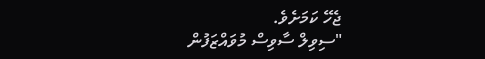ޖެހޭ ކަމަށެވެ.
"ސިވިލް ސާވިސް މުވައްޒަފުން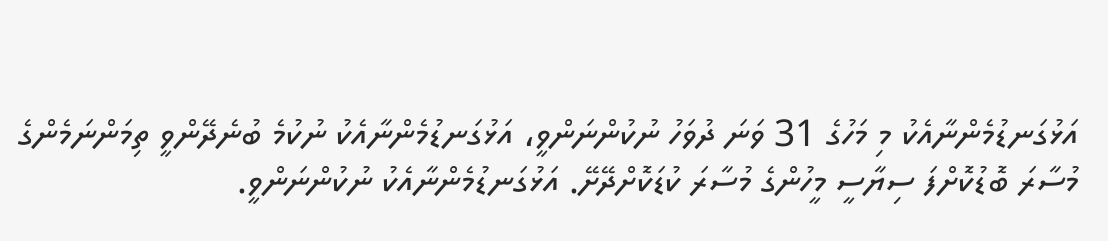އަޅުގަނޑުމެންނާއެކު މި މަހުގެ 31 ވަނަ ދުވަހު ނުކުންނަންވީ، އަޅުގަނޑުމެންނާއެކު ނުކުމެ ބުނެދޭންވީ ތިމަންނަމެންގެ މުސާރަ ބޮޑުކޮށްފަ ސިޔާސީ މީހުންގެ މުސާރަ ކުޑަކޮށްދޭށޭ. އަޅުގަނޑުމެންނާއެކު ނުކުންނަންވީ.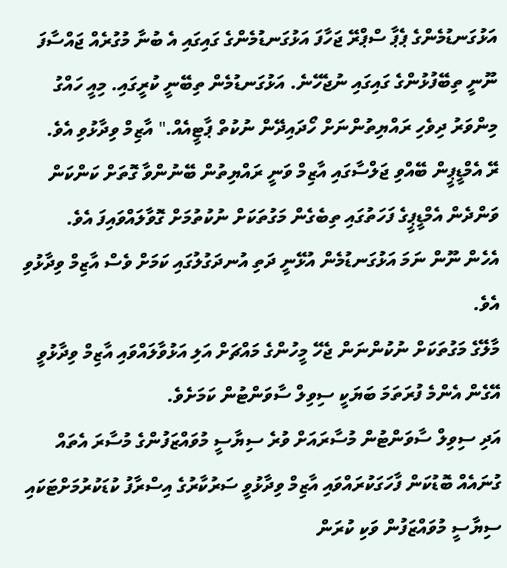އަޅުގަނޑުމެންގެ ޕެޕާ ސްޕްރޭ ޖަހާފަ އަޅުގަނޑުމެންގެ ގައިގައި އެ ބުނާ މުގުރެއް ޖައްސާފަ ނޫނީ ތިބޭފުޅުންގެ ގައިގައި ނުޖެހޭނެ. އަޅުގަނޑުމެން ތިބޭނީ ކުރީގައި. މިއީ ހައްގު މިންވަރު ދިވެހި ރައްޔިތުންނަށް ހޯދައިދޭން ނުކުތް ޕާޓީއެއް." އާޒިމް ވިދާޅުވި އެވެ.
ރޭ އެމްޑީޕީން ބޭއްވި ޖަލްސާގައި އާޒިމް ވަނީ ރައްޔިތުން ބޭނުންވާ ގޮތަށް ކަންކަން ވަންދެން އެމްޑީޕީގެ ފަހަތުގައި ތިބެގެން މަގުތަކަށް ނުކުތުމަށް ގޮވާލައްވައިފަ އެވެ.
އެހެން ނޫން ނަމަ އަޅުގަނޑުމެން އުޅޭނީ ދަތި އުނދަގުލުގައި ކަމަށް ވެސް އާޒިމް ވިދާޅުވި އެވެ.
މާލޭގެ މަގުތަކަށް ނުކުންނަން ޖެހޭ މީހުންގެ މައްޗަށް އަލި އަޅުވާލައްވައި އާޒިމް ވިދާޅުވީ އޭގެން އެންމެ ފުރަތަމަ ބަޔަކީ ސިވިލް ސާވަންޓުން ކަމަށެވެ.
އަދި ސިވިލް ސާވަންޓުން މުސާރައަށް ވުރެ ސިޔާސީ މުވައްޒަފުންގެ މުސާރަ އެތައް ގުނައެއް ބޮޑުކަން ފާހަގަކުރައްވައި އާޒިމް ވިދާޅުވީ ސަރުކާރުގެ އިސްރާފު ކުޑަކުރުމަށްޓަކައި ސިޔާސީ މުވައްޒަފުން ވަކި ކުރަން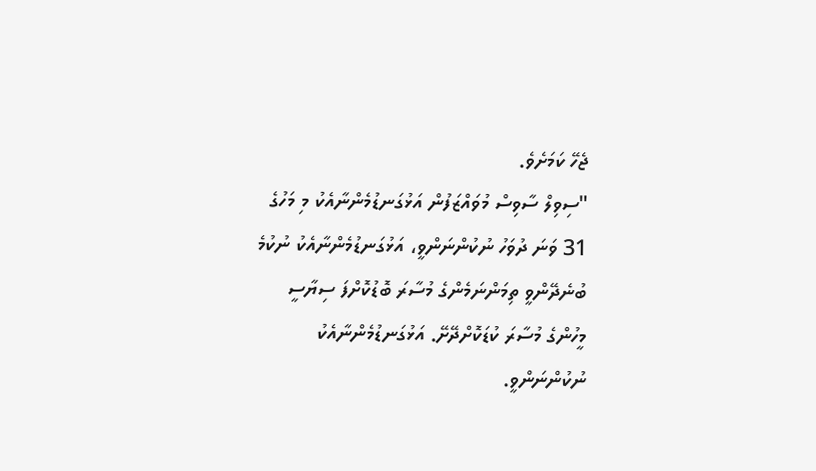ޖެހޭ ކަމަށެވެ.
"ސިވިލް ސާވިސް މުވައްޒަފުން އަޅުގަނޑުމެންނާއެކު މި މަހުގެ 31 ވަނަ ދުވަހު ނުކުންނަންވީ، އަޅުގަނޑުމެންނާއެކު ނުކުމެ ބުނެދޭންވީ ތިމަންނަމެންގެ މުސާރަ ބޮޑުކޮށްފަ ސިޔާސީ މީހުންގެ މުސާރަ ކުޑަކޮށްދޭށޭ. އަޅުގަނޑުމެންނާއެކު ނުކުންނަންވީ.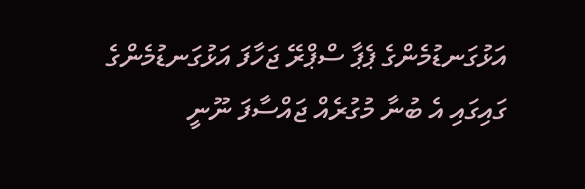އަޅުގަނޑުމެންގެ ޕެޕާ ސްޕްރޭ ޖަހާފަ އަޅުގަނޑުމެންގެ ގައިގައި އެ ބުނާ މުގުރެއް ޖައްސާފަ ނޫނީ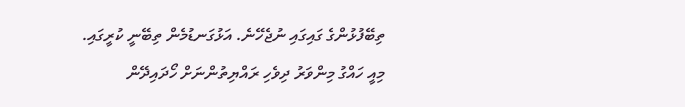ތިބޭފުޅުންގެ ގައިގައި ނުޖެހޭނެ. އަޅުގަނޑުމެން ތިބޭނީ ކުރީގައި. މިއީ ހައްގު މިންވަރު ދިވެހި ރައްޔިތުންނަށް ހޯދައިދޭން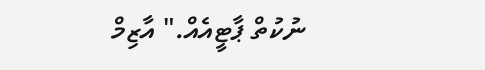ނުކުތް ޕާޓީއެއް." އާޒިމް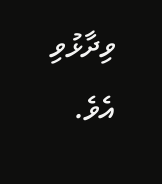ވިދާޅުވި އެވެ.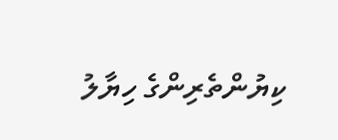ކިޔުންތެރިންގެ ހިޔާލު